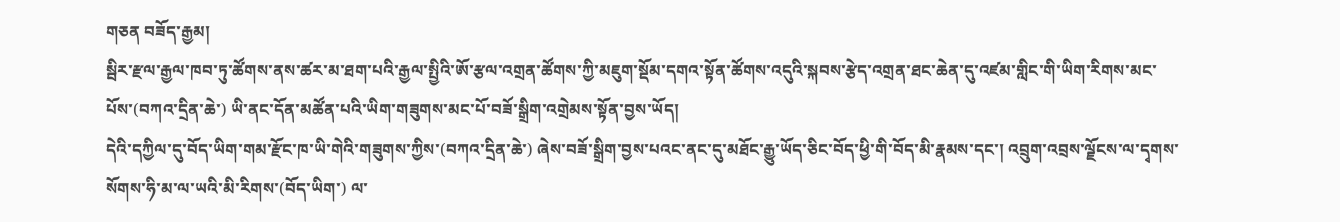གཅན བཟོད་རྒྱམ།
སྦིར་རྫལ་རྒྱལ་ཁབ་ཏུ་ཚོགས་ནས་ཚར་མ་ཐག་པའི་རྒྱལ་སྤྱིའི་ཨོ་རྩལ་འགྲན་ཚོགས་ཀྱི་མཇུག་སྡོམ་དགའ་སྟོན་ཚོགས་འདུའི་སྐབས་རྩེད་འགྲན་ཐང་ཆེན་དུ་འཛམ་གླིང་གི་ཡིག་རིགས་མང་པོས་(བཀའ་དྲིན་ཆེ་) ཡི་ནང་དོན་མཚོན་པའི་ཡིག་གཟུགས་མང་པོ་བཟོ་སྒྲིག་འགྲེམས་སྟོན་བྱས་ཡོད།
དེའི་དཀྱིལ་དུ་བོད་ཡིག་གམ་རྫོང་ཁ་ཡི་གེའི་གཟུགས་ཀྱིས་(བཀའ་དྲིན་ཆེ་) ཞེས་བཟོ་སྒྲིག་བྱས་པའང་ནང་དུ་མཐོང་རྒྱུ་ཡོད་ཅིང་བོད་ཕྱི་གི་བོད་མི་རྣམས་དང་། འབྲུག་འབྲས་ལྗོངས་ལ་དྭགས་སོགས་ཧི་མ་ལ་ཡའི་མི་རིགས་(བོད་ཡིག་) ལ་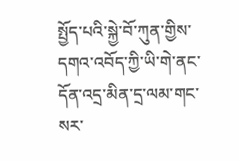སྤྱོད་པའི་སྐྱེ་བོ་ཀུན་གྱིས་དགའ་འབོད་ཀྱི་ཡི་གེ་ནང་དོན་འདྲ་མིན་དྲ་ལམ་གང་སར་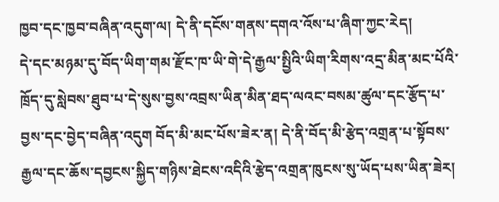ཁྱབ་དང་ཁྱབ་བཞིན་འདུག་ལ། དེ་ནི་དངོས་གནས་དགའ་འོས་པ་ཞིག་ཀྱང་རེད།
དེ་དང་མཉམ་དུ་བོད་ཡིག་གམ་རྫོང་ཁ་ཡི་གེ་དེ་རྒྱལ་སྤྱིའི་ཡིག་རིགས་འདྲ་མིན་མང་པོའི་ཁྲོད་དུ་སླེབས་ཐུབ་པ་དེ་སུས་བྱས་འབྲས་ཡིན་མིན་ཐད་ལའང་བསམ་ཚུལ་དང་རྩོད་པ་བྱས་དང་བྱེད་བཞིན་འདུག བོད་མི་མང་པོས་ཟེར་ན། དེ་ནི་བོད་མི་རྩེད་འགྲན་པ་སྟོབས་རྒྱལ་དང་ཆོས་དབྱངས་སྐྱིད་གཉིས་ཐེངས་འདིའི་རྩེད་འགྲན་ཁུངས་སུ་ཡོད་པས་ཡིན་ཟེར།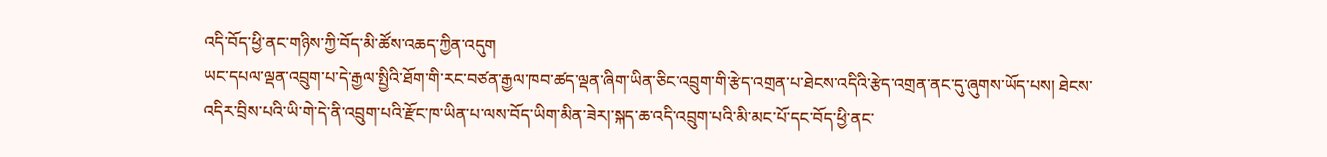འདི་བོད་ཕྱི་ནང་གཉིས་ཀྱི་བོད་མི་ཚོས་འཆད་ཀྱིན་འདུག
ཡང་དཔལ་ལྡན་འབྲུག་པ་དེ་རྒྱལ་སྤྱིའི་ཐོག་གི་རང་བཙན་རྒྱལ་ཁབ་ཚད་ལྡན་ཞིག་ཡིན་ཅིང་འབྲུག་གི་རྩེད་འགྲན་པ་ཐེངས་འདིའི་རྩེད་འགྲན་ནང་དུ་ཞུགས་ཡོད་པས། ཐེངས་འདིར་བྲིས་པའི་ཡི་གེ་དེ་ནི་འབྲུག་པའི་རྫོང་ཁ་ཡིན་པ་ལས་བོད་ཡིག་མིན་ཟེར།་སྐད་ཆ་འདི་འབྲུག་པའི་མི་མང་པོ་དང་བོད་ཕྱི་ནང་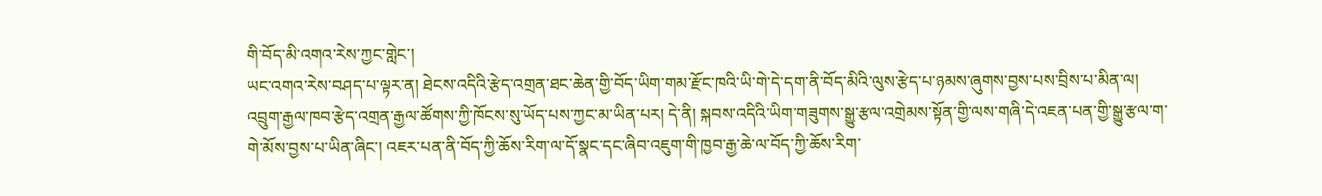གི་བོད་མི་འགའ་རེས་ཀྱང་གླེང་།
ཡང་འགའ་རེས་བཤད་པ་ལྟར་ན། ཐེངས་འདིའི་རྩེད་འགྲན་ཐང་ཆེན་གྱི་བོད་ཡིག་གམ་རྫོང་ཁའི་ཡི་གེ་དེ་དག་ནི་བོད་མིའི་ལུས་རྩེད་པ་ཉམས་ཞུགས་བྱས་པས་བྲིས་པ་མིན་ལ། འབྲུག་རྒྱལ་ཁབ་རྩེད་འགྲན་རྒྱལ་ཚོགས་ཀྱི་ཁོངས་སུ་ཡོད་པས་ཀྱང་མ་ཡིན་པར། དེ་ནི། སྐབས་འདིའི་ཡིག་གཟུགས་སྒྱུ་རྩལ་འགྲེམས་སྟོན་གྱི་ལས་གཞི་དེ་འཇན་པན་གྱི་སྒྱུ་རྩལ་ག་གེ་མོས་བྱས་པ་ཡིན་ཞིང་། འཇར་པན་ནི་བོད་ཀྱི་ཆོས་རིག་ལ་དོ་སྣང་དང་ཞིབ་འཇུག་གི་ཁྱབ་རྒྱ་ཆེ་ལ་བོད་ཀྱི་ཆོས་རིག་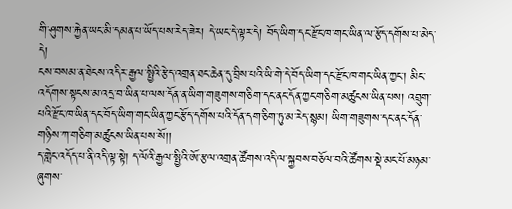གི་ཤུགས་རྐྱེན་ཡང་མི་དམན་པ་ཡོད་པས་རེད་ཟེར། དེ་ཡང་དེ་ལྟར་དེ། བོད་ཡིག་དང་རྫོང་ཁ་གང་ཡིན་ལ་རྩོད་དགོས་པ་མེད་དེ།
ངས་བསམ་ན་ཐེངས་འདིར་རྒྱལ་སྤྱིའི་རྩེད་འགྲན་ཐང་ཆེན་དུ་བྲིས་པའི་ཡི་གེ་དེ་བོད་ཡིག་དང་རྫོང་ཁ་གང་ཡིན་ཀྱང་། མིང་འདོགས་སྟངས་མ་འདྲ་བ་ཡིན་པ་ལས་དོན་ན་ཡིག་གཟུགས་གཅིག་དང་ནང་དོན་ཀྱང་གཅིག་མཚུངས་ཡིན་པས། འབྲུག་པའི་རྫོང་ཁ་ཡིན་དང་བོད་ཡིག་གང་ཡིན་ཀྱང་རྩོད་དགོས་པའི་དོན་དག་ཅིག་ཏུ་མ་རེད་སྙམ། ཡིག་གཟུགས་དང་ནང་དོན་གཉིས་ཀ་གཅིག་མཚུངས་ཡིན་པས་སོ།།
ད་གླེང་འདོད་པ་ནི་འདི་ལྟ་སྟེ། ད་ལོའི་རྒྱལ་སྤྱིའི་ཨོ་རྩལ་འགྲན་ཚོགས་འདི་ལ་སྐྱབས་བཅོལ་བའི་ཚོགས་སྡེ་མང་པོ་མཉམ་ཞུགས་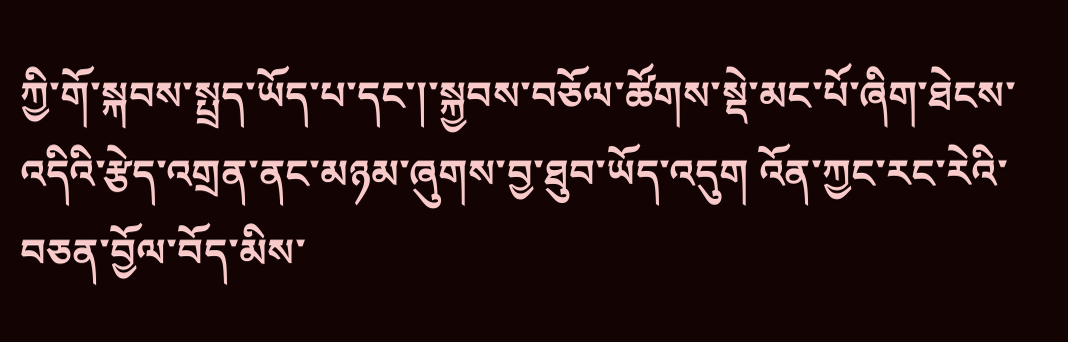ཀྱི་གོ་སྐབས་སྤྲད་ཡོད་པ་དང་།་སྐྱབས་བཅོལ་ཚོགས་སྡེ་མང་པོ་ཞིག་ཐེངས་འདིའི་རྩེད་འགྲན་ནང་མཉམ་ཞུགས་བྱ་ཐུབ་ཡོད་འདུག འོན་ཀྱང་རང་རེའི་བཅན་བྱོལ་བོད་མིས་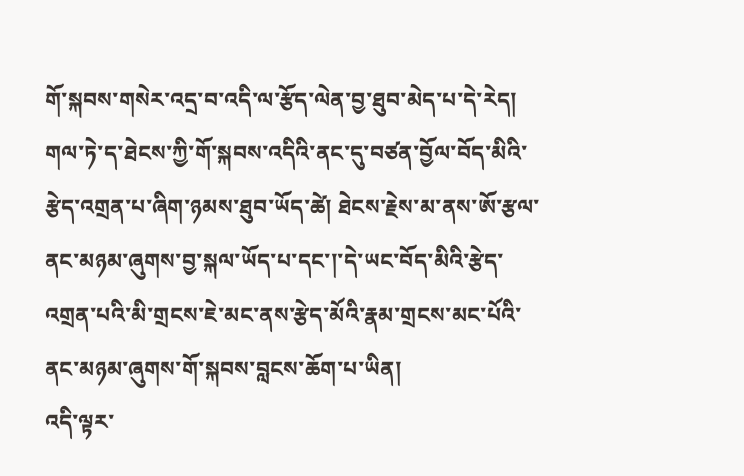གོ་སྐབས་གསེར་འདྲ་བ་འདི་ལ་རྩོད་ལེན་བྱ་ཐུབ་མེད་པ་དེ་རེད།
གལ་ཏེ་ད་ཐེངས་ཀྱི་གོ་སྐབས་འདིའི་ནང་དུ་བཙན་བྱོལ་བོད་མིའི་རྩེད་འགྲན་པ་ཞིག་ཉམས་ཐུབ་ཡོད་ཚེ། ཐེངས་རྗེས་མ་ནས་ཨོ་རྩལ་ནང་མཉམ་ཞུགས་བྱ་སྐལ་ཡོད་པ་དང་།་དེ་ཡང་བོད་མིའི་རྩེད་འགྲན་པའི་མི་གྲངས་ཇེ་མང་ནས་རྩེད་མོའི་རྣམ་གྲངས་མང་པོའི་ནང་མཉམ་ཞུགས་གོ་སྐབས་བླངས་ཆོག་པ་ཡིན།
འདི་ལྟར་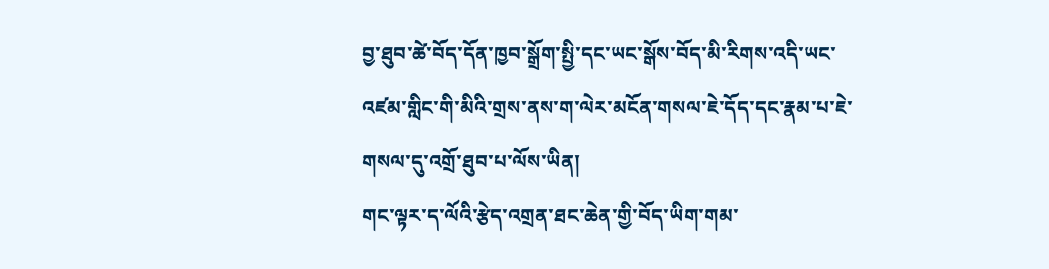བྱ་ཐུབ་ཚེ་བོད་དོན་ཁྱབ་སྒྲོག་སྤྱི་དང་ཡང་སྒོས་བོད་མི་རིགས་འདི་ཡང་འཛམ་གླིང་གི་མིའི་གྲས་ནས་ག་ལེར་མངོན་གསལ་ཇེ་དོད་དང་རྣམ་པ་ཇེ་གསལ་དུ་འགྲོ་ཐུབ་པ་ལོས་ཡིན།
གང་ལྟར་ད་ལོའི་རྩེད་འགྲན་ཐང་ཆེན་གྱི་བོད་ཡིག་གམ་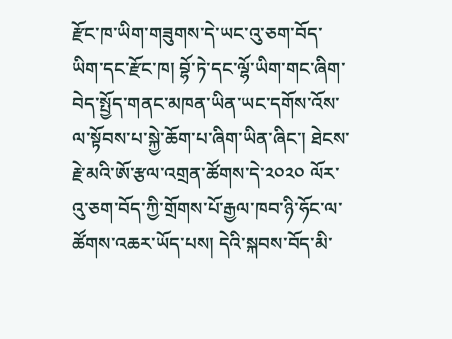རྫོང་ཁ་ཡིག་གཟུགས་དེ་ཡང་འུ་ཅག་བོད་ཡིག་དང་རྫོང་ཁ། བྷོ་ཏེ་དང་ལྷོ་ཡིག་གང་ཞིག་བེད་སྤྱོད་གནང་མཁན་ཡིན་ཡང་དགོས་འོས་ལ་སྟོབས་པ་སྐྱེ་ཆོག་པ་ཞིག་ཡིན་ཞིང་། ཐེངས་རྗེ་མའི་ཨོ་རྩལ་འགྲན་ཚོགས་དེ་༢༠༢༠ ལོར་འུ་ཅག་བོད་ཀྱི་གྲོགས་པོ་རྒྱལ་ཁབ་ཉི་ཧོང་ལ་ཚོགས་འཆར་ཡོད་པས། དེའི་སྐབས་བོད་མི་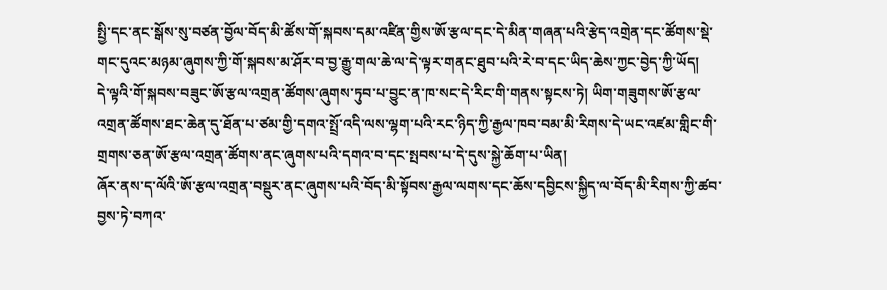སྤྱི་དང་ནང་སྒོས་སུ་བཙན་བྱོལ་བོད་མི་ཚོས་གོ་སྐབས་དམ་འཛིན་གྱིས་ཨོ་རྩལ་དང་དེ་མིན་གཞན་པའི་རྩེད་འགྲེན་དང་ཚོགས་སྡེ་གང་དུའང་མཉམ་ཞུགས་ཀྱི་གོ་སྐབས་མ་ཤོར་བ་བྱ་རྒྱུ་གལ་ཆེ་ལ་དེ་ལྟར་གནང་ཐུབ་པའི་རེ་བ་དང་ཡིད་ཆེས་ཀྱང་བྱེད་ཀྱི་ཡོད།
དེ་ལྟའི་གོ་སྐབས་བཟུང་ཨོ་རྩལ་འགྲན་ཚོགས་ཞུགས་ཏུབ་པ་བྱུང་ན་ཁ་སང་དེ་རིང་གི་གནས་སྟངས་ཏེ། ཡིག་གཟུགས་ཨོ་རྩལ་འགྲན་ཚོགས་ཐང་ཆེན་དུ་ཐོན་པ་ཙམ་གྱི་དགའ་སྤྲོ་འདི་ལས་ལྷག་པའི་རང་ཉིད་ཀྱི་རྒྱལ་ཁབ་བམ་མི་རིགས་དེ་ཡང་འཛམ་གླིང་གི་གྲགས་ཅན་ཨོ་རྩལ་འགྲན་ཚོགས་ནང་ཞུགས་པའི་དགའ་བ་དང་སྤབས་པ་དེ་དུས་སྐྱེ་ཆོག་པ་ཡིན།
ཞོར་ནས་ད་ལོའི་ཨོ་རྩལ་འགྲན་བསྡུར་ནང་ཞུགས་པའི་བོད་མི་སྟོབས་རྒྱལ་ལགས་དང་ཆོས་དབྱིངས་སྐྱིད་ལ་བོད་མི་རིགས་ཀྱི་ཚབ་བྱས་ཏེ་བཀའ་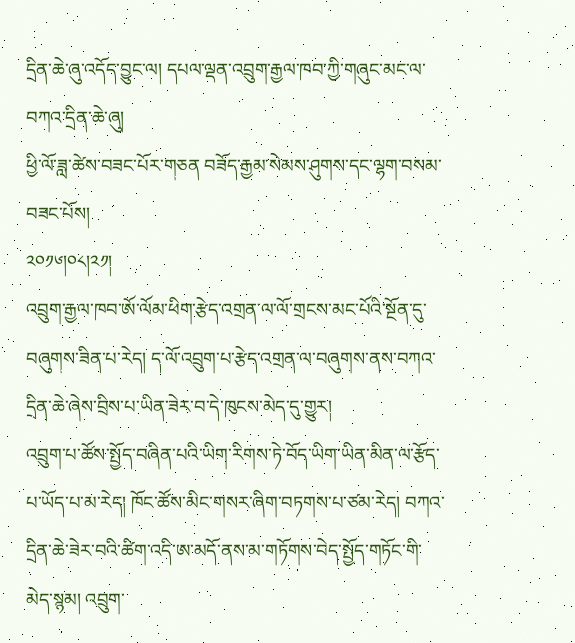དྲིན་ཆེ་ཞུ་འདོད་བྱུང་ལ། དཔལ་ལྡན་འབྲུག་རྒྱལ་ཁབ་ཀྱི་གཞུང་མང་ལ་བཀའ་དྲིན་ཆེ་ཞུ།
ཕྱི་ལོ་ཟླ་ཚེས་བཟང་པོར་གཅན བཟོད་རྒྱམ་སེམས་ཤུགས་དང་ལྷག་བསམ་བཟང་པོས།
༢༠༡༦།༠༨།༢༡།
འབྲུག་རྒྱལ་ཁབ་ཨོ་ལོམ་ཕིག་རྩེད་འགྲན་ལ་ལོ་གྲངས་མང་པོའི་སྔོན་དུ་བཞུགས་ཟིན་པ་རེད། ད་ལོ་འབྲུག་པ་རྩེད་འགྲན་ལ་བཞུགས་ནས་བཀའ་དྲིན་ཆེ་ཞེས་བྲིས་པ་ཡིན་ཟེར་བ་དེ་ཁུངས་མེད་དུ་གྱུར།
འབྲུག་པ་ཚོས་སྤྱོད་བཞིན་པའི་ཡིག་རིགས་ཏེ་བོད་ཡིག་ཡིན་མིན་ལ་རྩོད་པ་ཡོད་པ་མ་རེད། ཁོང་ཚོས་མིང་གསར་ཞིག་བཏགས་པ་ཙམ་རེད། བཀའ་དྲིན་ཆེ་ཟེར་བའི་ཚིག་འདི་ཨ་མདོ་ནས་མ་གཏོགས་བེད་སྤྱོད་གཏོང་གི་མེད་སྙམ། འབྲུག་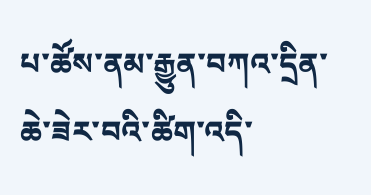པ་ཚོས་ནམ་རྒྱུན་བཀའ་དྲིན་ཆེ་ཟེར་བའི་ཚིག་འདི་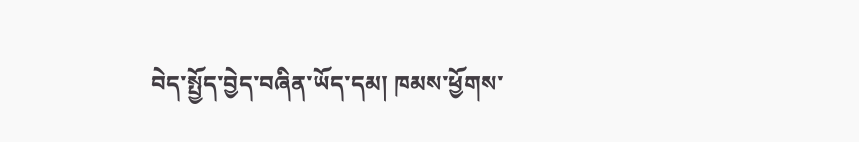བེད་སྤྱོད་བྱེད་བཞིན་ཡོད་དམ། ཁམས་ཕྱོགས་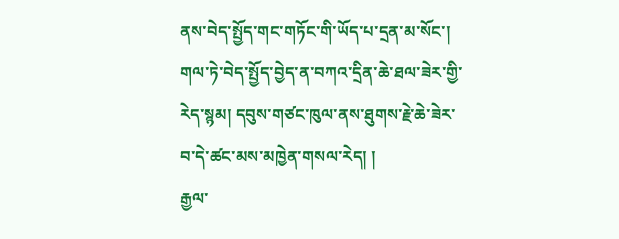ནས་བེད་སྤྱོད་གང་གཏོང་གི་ཡོད་པ་དྲན་མ་སོང་། གལ་ཏེ་བེད་སྤྱོད་བྱེད་ན་བཀའ་དྲིན་ཆེ་ཐལ་ཟེར་གྱི་རེད་སྙམ། དབུས་གཙང་ཁུལ་ནས་ཐུགས་རྗེ་ཆེ་ཟེར་བ་དེ་ཚང་མས་མཁྱེན་གསལ་རེད། །
རྒྱལ་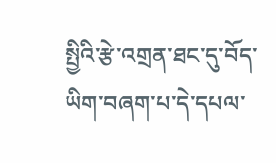སྤྱིའི་རྩེ་འགྲན་ཐང་དུ་བོད་ཡིག་བཞག་པ་དེ་དཔལ་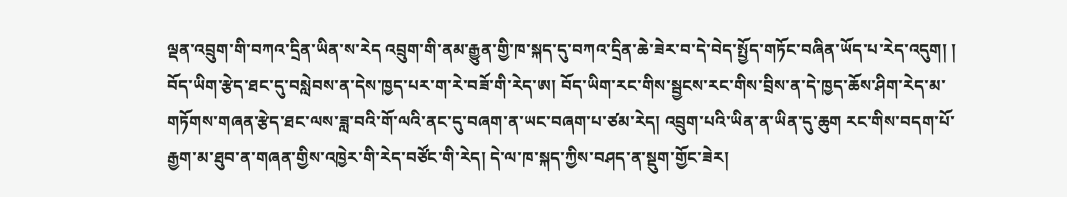ལྡན་འབྲུག་གི་བཀའ་དྲིན་ཡིན་ས་རེད འབྲུག་གི་ནམ་རྒྱུན་གྱི་ཁ་སྐད་དུ་བཀའ་དྲིན་ཆེ་ཟེར་བ་དེ་བེད་སྤྱོད་གཏོང་བཞིན་ཡོད་པ་རེད་འདུག། །
བོད་ཡིག་རྩེད་ཐང་དུ་བསླེབས་ན་དེས་ཁྱད་པར་ག་རེ་བཟོ་གི་རེད་ཨ། བོད་ཡིག་རང་གིས་སྦྱངས་རང་གིས་བྲིས་ན་དེ་ཁྱད་ཆོས་ཤིག་རེད་མ་གཏོགས་གཞན་རྩེད་ཐང་ལས་ཟླ་བའི་གོ་ལའི་ནང་དུ་བཞག་ན་ཡང་བཞག་པ་ཙམ་རེད། འབྲུག་པའི་ཡིན་ན་ཡིན་དུ་ཆུག རང་གིས་བདག་པོ་རྒྱག་མ་ཐུབ་ན་གཞན་གྱིས་འཁྱེར་གི་རེད་བཙོང་གི་རེད། དེ་ལ་ཁ་སྐད་ཀྱིས་བཤད་ན་སྡུག་གྱོང་ཟེར།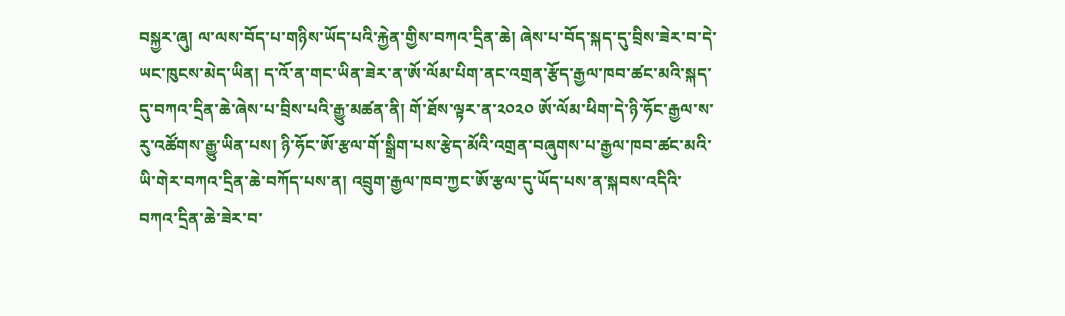བསྐྱར་ཞུ། ལ་ལས་བོད་པ་གཉིས་ཡོད་པའི་རྐྱེན་གྱིས་བཀའ་དྲིན་ཆེ། ཞེས་པ་བོད་སྐད་དུ་བྲིས་ཟེར་བ་དེ་ཡང་ཁུངས་མེད་ཡིན། ད་འོ་ན་གང་ཡིན་ཟེར་ན་ཨོ་ལོམ་པིག་ནང་འགྲན་རྩོད་རྒྱལ་ཁབ་ཚང་མའི་སྐད་དུ་བཀའ་དྲིན་ཆེ་ཞེས་པ་བྲིས་པའི་རྒྱུ་མཚན་ནི། གོ་ཐོས་ལྟར་ན་༢༠༢༠ ཨོ་ལོམ་ཕིག་དེ་ཉི་ཧོང་རྒྱལ་ས་རུ་འཚོགས་རྒྱུ་ཡིན་པས། ཉི་ཧོང་ཨོ་རྩལ་གོ་སྒྲིག་པས་རྩེད་མོའི་འགྲན་བཞུགས་པ་རྒྱལ་ཁབ་ཚང་མའི་ཡི་གེར་བཀའ་དྲིན་ཆེ་བཀོད་པས་ན། འབྲུག་རྒྱལ་ཁབ་ཀྱང་ཨོ་རྩལ་དུ་ཡོད་པས་ན་སྐབས་འདིའི་བཀའ་དྲིན་ཆེ་ཟེར་བ་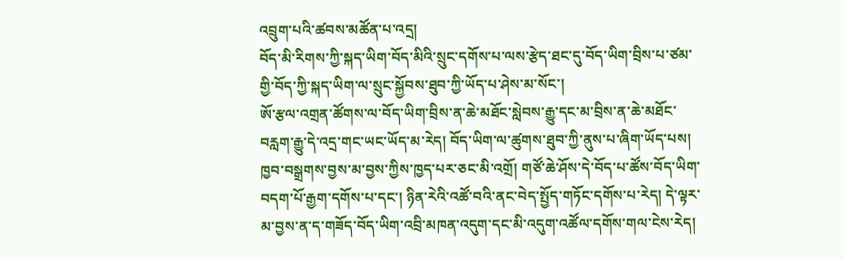འབྲུག་པའི་ཚབས་མཚོན་པ་འདྲ།
བོད་མི་རིགས་ཀྱི་སྐད་ཡིག་བོད་མིའི་སྲུང་དགོས་པ་ལས་རྩེད་ཐང་དུ་བོད་ཡིག་བྲིས་པ་ཙམ་གྱི་བོད་ཀྱི་སྐད་ཡིག་ལ་སྲུང་སྐྱོབས་ཐུབ་ཀྱི་ཡོད་པ་ཤེས་མ་སོང་།
ཨོ་རྩལ་འགྲན་ཚོགས་ལ་བོད་ཡིག་བྲིས་ན་ཆེ་མཐོང་སླེབས་རྒྱུ་དང་མ་བྲིས་ན་ཆེ་མཐོང་བརླག་རྒྱུ་དེ་འདྲ་གང་ཡང་ཡོད་མ་རེད། བོད་ཡིག་ལ་ཚུགས་ཐུབ་ཀྱི་ནུས་པ་ཞིག་ཡོད་པས། ཁྱབ་བསྒྲགས་བྱས་མ་བྱས་ཀྱིས་ཁྱད་པར་ཅང་མི་འགྲོ། གཙོ་ཆེ་ཤོས་དེ་བོད་པ་ཚོས་བོད་ཡིག་བདག་པོ་རྒྱག་དགོས་པ་དང་། ཉིན་རེའི་འཚོ་བའི་ནང་བེད་སྤྱོད་གཏོང་དགོས་པ་རེད། དེ་ལྟར་མ་བྱས་ན་ད་གཟོད་བོད་ཡིག་འབྲི་མཁན་འདུག་དང་མི་འདུག་འཚོལ་དགོས་གལ་ངེས་རེད།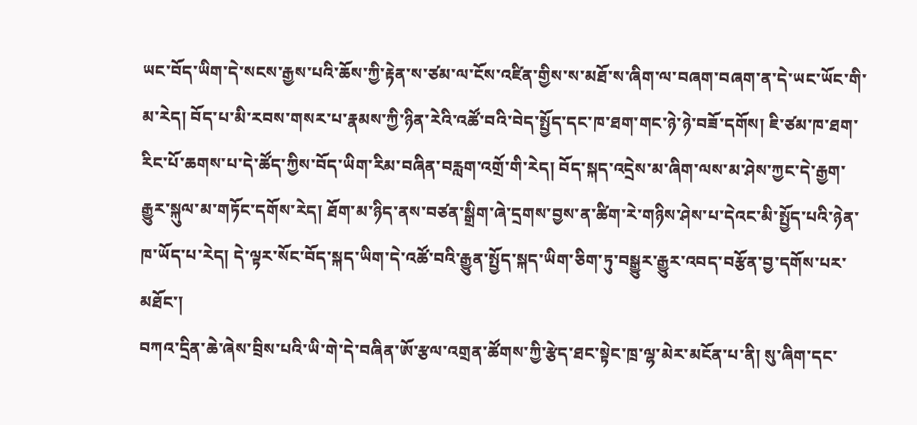ཡང་བོད་ཡིག་དེ་སངས་རྒྱས་པའི་ཆོས་ཀྱི་རྟེན་ས་ཙམ་ལ་ངོས་འཛིན་གྱིས་ས་མཐོ་ས་ཞིག་ལ་བཞག་བཞག་ན་དེ་ཡང་ཡོང་གི་མ་རེད། བོད་པ་མི་རབས་གསར་པ་རྣམས་ཀྱི་ཉིན་རེའི་འཚོ་བའི་བེད་སྤྱོད་དང་ཁ་ཐག་གང་ཉེ་ཉེ་བཟོ་དགོས། ཇི་ཙམ་ཁ་ཐག་རིང་པོ་ཆགས་པ་དེ་ཚོད་ཀྱིས་བོད་ཡིག་རིམ་བཞིན་བརླག་འགྲོ་གི་རེད། བོད་སྐད་འདྲེས་མ་ཞིག་ལས་མ་ཤེས་ཀྱང་དེ་རྒྱག་རྒྱུར་སྐུལ་མ་གཏོང་དགོས་རེད། ཐོག་མ་ཉིད་ནས་བཙན་སྒྲིག་ཞེ་དྲགས་བྱས་ན་ཚིག་རེ་གཉིས་ཤེས་པ་དེའང་མི་སྤྱོད་པའི་ཉེན་ཁ་ཡོད་པ་རེད། དེ་ལྟར་སོང་བོད་སྐད་ཡིག་དེ་འཚོ་བའི་རྒྱུན་སྤྱོད་སྐད་ཡིག་ཅིག་ཏུ་བསྒྱུར་རྒྱུར་འབད་བརྩོན་བྱ་དགོས་པར་མཐོང་།
བཀའ་དྲིན་ཆེ་ཞེས་བྲིས་པའི་ཡི་གེ་དེ་བཞིན་ཨོ་རྩལ་འགྲན་ཚོགས་ཀྱི་རྩེད་ཐང་སྟེང་ཁྲ་ལྷ་མེར་མངོན་པ་ནི། སུ་ཞིག་དང་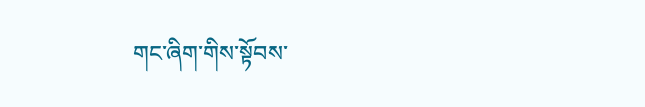གང་ཞིག་གིས་སྟོབས་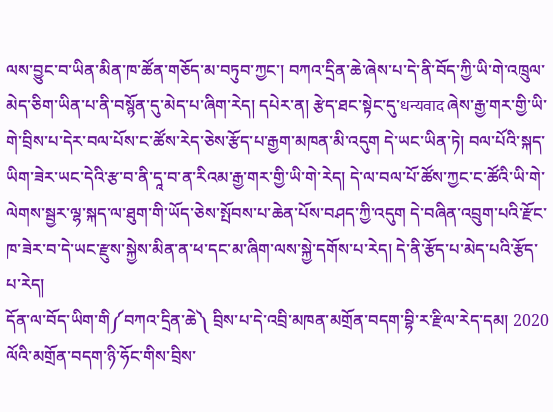ལས་བྱུང་བ་ཡིན་མིན་ཁ་ཚོན་གཅོད་མ་བཏུབ་ཀྱང་། བཀའ་དྲིན་ཆེ་ཞེས་པ་དེ་ནི་བོད་ཀྱི་ཡི་གེ་འཁྲུལ་མེད་ཅིག་ཡིན་པ་ནི་བསྙོན་དུ་མེད་པ་ཞིག་རེད། དཔེར་ན། རྩེད་ཐང་སྟེང་དུ་धन्यवाद ཞེས་རྒྱ་གར་གྱི་ཡི་གེ་བྲིས་པ་དེར་བལ་པོས་ང་ཚོས་རེད་ཅེས་རྩོད་པ་རྒྱག་མཁན་མི་འདུག དེ་ཡང་ཡིན་ཏེ། བལ་པོའི་སྐད་ཡིག་ཟེར་ཡང་དེའི་རྩ་བ་ནི་དཱ་བ་ན་རིའམ་རྒྱ་གར་གྱི་ཡི་གེ་རེད། དེ་ལ་བལ་པོ་ཚོས་ཀྱང་ང་ཚོའི་ཡི་གེ་ལེགས་སྦྱར་ལྷ་སྐད་ལ་ཐུག་གི་ཡོད་ཅེས་སྤོབས་པ་ཆེན་པོས་བཤད་ཀྱི་འདུག དེ་བཞིན་འབྲུག་པའི་རྫོང་ཁ་ཟེར་བ་དེ་ཡང་རྫུས་སྐྱེས་མིན་ན་ཕ་དང་མ་ཞིག་ལས་སྐྱེ་དགོས་པ་རེད། དེ་ནི་རྩོད་པ་མེད་པའི་རྩོད་པ་རེད།
དོན་ལ་བོད་ཡིག་གི༼བཀའ་དྲིན་ཆེ༽ བྲིས་པ་དེ་འབྲི་མཁན་མགྲོན་བདག་བྷི་ར་རྫིལ་རེད་དམ། 2020 ལོའི་མགྲོན་བདག་ཉི་ཧོང་གིས་བྲིས་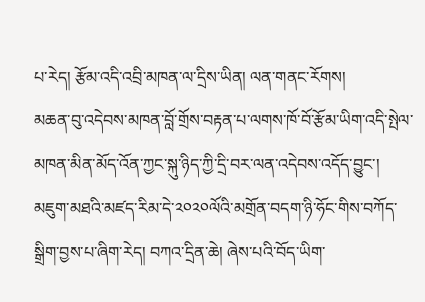པ་རེད། རྩོམ་འདི་འབྲི་མཁན་ལ་དྲིས་ཡིན། ལན་གནང་རོགས།
མཆན་བུ་འདེབས་མཁན་བློ་གྲོས་བརྟན་པ་ལགས་ཁོ་བོ་རྩོམ་ཡིག་འདི་སྤེལ་མཁན་མིན་མོད་འོན་ཀྱང་སྐུ་ཉིད་ཀྱི་དྲི་བར་ལན་འདེབས་འདོད་བྱུང་། མཇུག་མཐའི་མཛད་རིམ་དེ་༢༠༢༠ལོའི་མགྲོན་བདག་ཉི་ཧོང་གིས་བཀོད་སྒྲིག་བྱས་པ་ཞིག་རེད། བཀའ་དྲིན་ཆེ། ཞེས་པའི་བོད་ཡིག་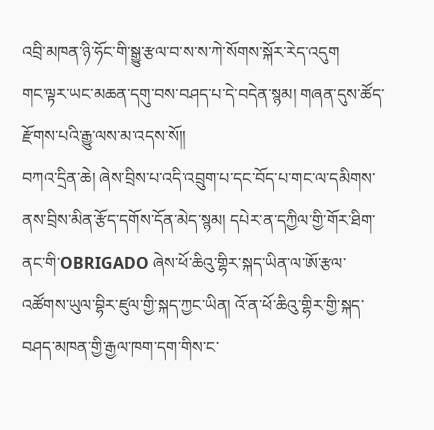འབྲི་མཁན་ཉི་ཧོང་གི་སྒྱུ་རྩལ་བ་ས་ས་ཀེ་སོགས་སྐོར་རེད་འདུག
གང་ལྟར་ཡང་མཆན་དགུ་བས་བཤད་པ་དེ་བདེན་སྙམ། གཞན་དུས་ཚོད་རྫོགས་པའི་རྒྱུ་ལས་མ་འདས་སོ།།
བཀའ་དྲིན་ཆེ། ཞེས་བྲིས་པ་འདི་འབྲུག་པ་དང་བོད་པ་གང་ལ་དམིགས་ནས་བྲིས་མིན་རྩོད་དགོས་དོན་མེད་སྙམ། དཔེར་ན་དཀྱིལ་གྱི་གོར་ཐིག་ནང་གི་OBRIGADO ཞེས་ཕོ་ཆིའུ་གྷིར་སྐད་ཡིན་ལ་ཨོ་རྩལ་འཚོགས་ཡུལ་བྷིར་ཛུལ་གྱི་སྐད་ཀྱང་ཡིན། འོ་ན་ཕོ་ཆིའུ་གྷིར་གྱི་སྐད་བཤད་མཁན་གྱི་རྒྱལ་ཁག་དག་གིས་ང་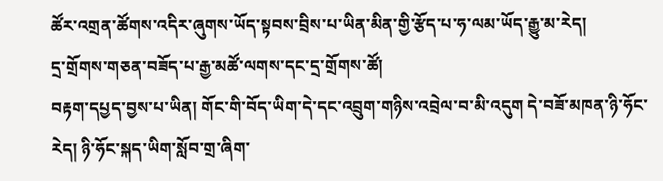ཚོར་འགྲན་ཚོགས་འདིར་ཞུགས་ཡོད་སྟབས་བྲིས་པ་ཡིན་མིན་གྱི་རྩོད་པ་ཧ་ལམ་ཡོད་རྒྱུ་མ་རེད།
དྲ་གྲོགས་གཅན་བཟོད་པ་རྒྱ་མཚོ་ལགས་དང་དྲ་གྲོགས་ཚོ།
བརྟག་དཔྱད་བྱས་པ་ཡིན། གོང་གི་བོད་ཡིག་དེ་དང་འབྲུག་གཉིས་འབྲེལ་བ་མི་འདུག དེ་བཟོ་མཁན་ཉི་ཧོང་རེད། ཉི་ཧོང་སྐད་ཡིག་སློབ་གྲ་ཞིག་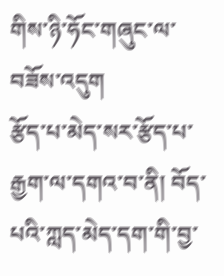གིས་ཉི་ཧོང་གཞུང་ལ་བཟོས་འདུག
རྩོད་པ་མེད་སར་རྩོད་པ་རྒྱག་ལ་དགའ་བ་ནི། བོད་པའི་ཀླད་མེད་དག་གི་བྱ་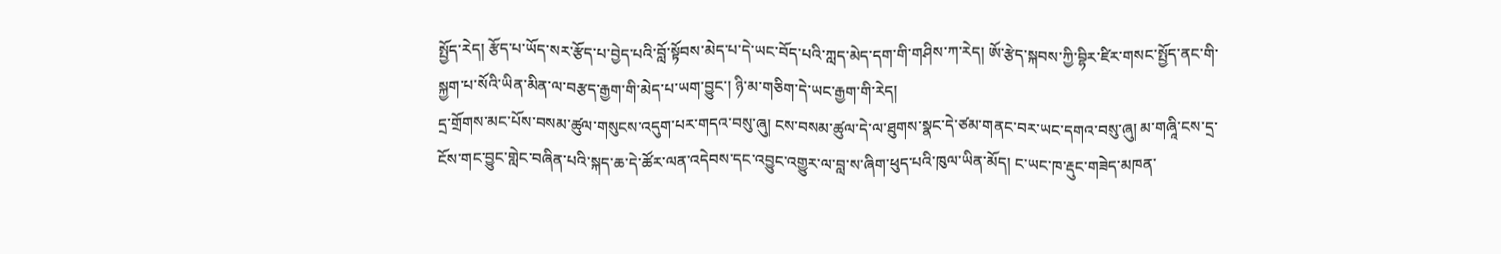སྤྱོད་རེད། རྩོད་པ་ཡོད་སར་རྩོད་པ་བྱེད་པའི་བློ་སྟོབས་མེད་པ་དེ་ཡང་བོད་པའི་ཀླད་མེད་དག་གི་གཤིས་ཀ་རེད། ཨོ་རྩེད་སྐབས་ཀྱི་བྷིར་ཛིར་གསང་སྤྱོད་ནང་གི་སྐྱག་པ་སོའི་ཡིན་མིན་ལ་བརྩད་རྒྱག་གི་མེད་པ་ཡག་བྱུང་། ཉི་མ་གཅིག་དེ་ཡང་རྒྱག་གི་རེད།
དྲ་གྲོགས་མང་པོས་བསམ་ཚུལ་གསུངས་འདུག་པར་གདའ་བསུ་ཞུ། ངས་བསམ་ཚུལ་དེ་ལ་ཐུགས་སྣང་དེ་ཙམ་གནང་བར་ཡང་དགའ་བསུ་ཞུ། མ་གཞཱི་ངས་དྲ་ངོས་གང་བྱུང་གླེང་བཞིན་པའི་སྐད་ཆ་དེ་ཚོར་ལན་འདེབས་དང་འབྱུང་འགྱུར་ལ་བླ་ས་ཞིག་ཕུད་པའི་ཁུལ་ཡིན་མོད། ང་ཡང་ཁ་རྡུང་གཟེད་མཁན་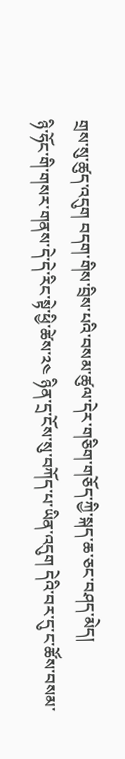གྲས་སུ་ཚུད་འདུག བདག་གིས་བྲིས་པའི་བསམ་ཚུལ་དེར་གཅིག་གཅོད་ཀྱི་སྐད་ཆ་ཅང་བཤད་མེད།
ཉི་ཧོང་གི་གསར་གནས་དེ་དེ་རིང་སྟེ་ཕྱི་ཚེས་༢༤ ཉིན་དྲ་ངོས་སུ་བཀོད་པ་ཡིན་འདུག དེའི་བར་དུ་ང་ཚོས་བསམ་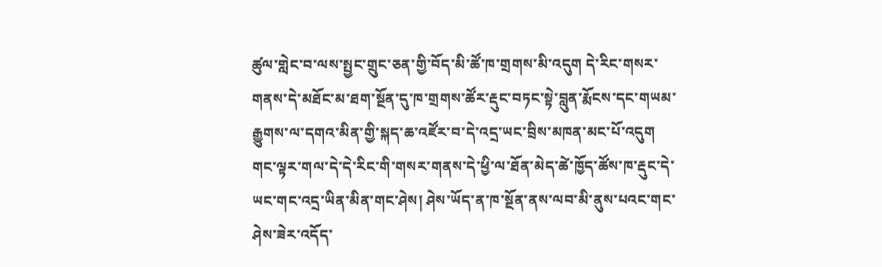ཚུལ་གླེང་བ་ལས་སྤྱང་གྲུང་ཅན་གྱི་བོད་མི་ཚོ་ཁ་གྲགས་མི་འདུག དེ་རིང་གསར་གནས་དེ་མཐོང་མ་ཐག་སྔོན་དུ་ཁ་གྲགས་ཚོར་རྡུང་བཏང་སྟེ་བླུན་རྨོངས་དང་གཡམ་རྒྱུགས་ལ་དགའ་མིན་གྱི་སྐད་ཆ་འཛོར་བ་དེ་འདྲ་ཡང་བྲིས་མཁན་མང་པོ་འདུག
གང་ལྟར་གལ་དེ་དེ་རིང་གི་གསར་གནས་དེ་ཕྱི་ལ་ཐོན་མེད་ཚེ་ཁྱོད་ཚོས་ཁ་རྡུང་དེ་ཡང་གང་འདྲ་ཡིན་མིན་གང་ཤེས། ཤེས་ཡོད་ན་ཁ་སྔོན་ནས་ལབ་མི་ནུས་པའང་གང་ཤེས་ཟེར་འདོད་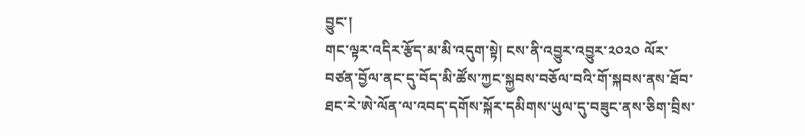བྱུང་།
གང་ལྟར་འདིར་རྩོད་མ་མི་འདུག་སྟེ། ངས་ནི་འབྱུར་འབྱུར་༢༠༢༠ ལོར་བཙན་བྱོལ་ནང་དུ་བོད་མི་ཚོས་ཀྱང་སྐྱབས་བཅོལ་བའི་གོ་སྐབས་ནས་ཐོབ་ཐང་རེ་ཨེ་ལོན་ལ་འབད་དགོས་སྐོར་དམིགས་ཡུལ་དུ་བཟུང་ནས་ཅིག་བྲིས་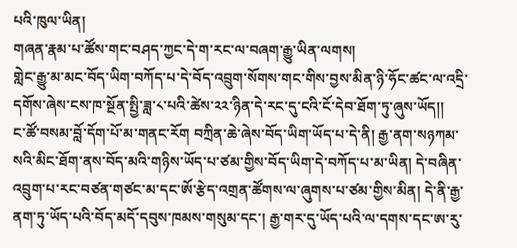པའི་ཁུལ་ཡིན།
གཞན་རྣམ་པ་ཚོས་གང་བཤད་ཀྱང་དེ་ག་རང་ལ་བཞག་རྒྱུ་ཡིན་ལགས།
གླེང་རྒྱུ་མ་མང་བོད་ཡིག་བཀོད་པ་དེ་བོད་འབྲུག་སོགས་གང་གིས་བྱས་མིན་ཉི་ཧོང་ཚང་ལ་འདྲི་དགོས་ཞེས་ངས་ཁ་སྔོན་སྤྱི་ཟླ་༨་པའི་ཚེས་༢༢་ཉིན་དེ་རང་དུ་ངའི་ངོ་དེབ་ཐོག་ཏུ་ཞུས་ཡོད།།
ང་ཚོ་བསམ་བློ་དོག་པོ་མ་གནང་རོག བཀྲིན་ཆེ་ཞེས་བོད་ཡིག་ཡོད་པ་དེ་ནི། རྒྱ་ནག་སཉཀམ་སའི་མིང་ཐོག་ནས་བོད་མའི་གཉིས་ཡོད་པ་ཙམ་གྱིས་བོད་ཡིག་དེ་བཀོད་པ་མ་ཡིན། དེ་བཞིན་འབྲུག་པ་རང་བཙན་གཙང་མ་དང་ཨོ་རྩེད་འགྲན་ཚོགས་ལ་ཞུགས་པ་ཙམ་གྱིས་མིན། དེ་ནི་རྒྱ་ནག་ཏུ་ཡོད་པའི་བོད་མདོ་དབུས་ཁམས་གསུམ་དང་། རྒྱ་གར་དུ་ཡོད་པའི་ལ་དགས་དང་ཨ་རུ་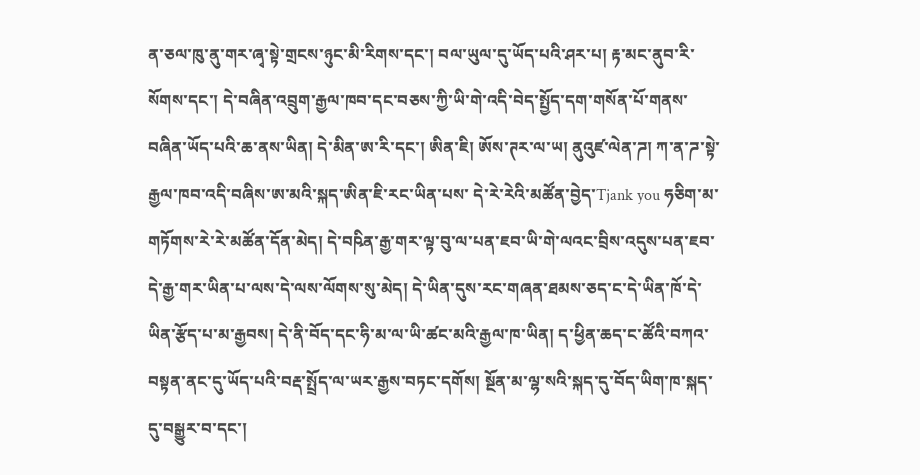ན་ཅལ་ཁུ་ནུ་གར་ཞྭ་སྟེ་གྲངས་ཉུང་མི་རིགས་དང་། བལ་ཡུལ་དུ་ཡོད་པའི་ཤར་པ། རྟ་མང་ནུབ་རི་སོགས་དང་། དེ་བཞིན་འབྲུག་རྒྱལ་ཁབ་དང་བཅས་ཀྱི་ཡི་གེ་འདི་བེད་སྤྱོད་དག་གསོན་པོ་གནས་བཞིན་ཡོད་པའི་ཆ་ནས་ཡིན། དེ་མིན་ཨ་རི་དང་། ཨིན་ཇི། ཨོས་ཊར་ལ་ཡ། ནུའུཛ་ལེན་ཌ། ཀ་ན་ཌ་སྟེ་རྒྱལ་ཁབ་འདི་བཞིས་ཨ་མའི་སྐད་ཨིན་ཇི་རང་ཡིན་པས་ དེ་རེ་རེའི་མཚོན་བྱེད་Tjank you ཧཅིག་མ་གཏོགས་རེ་རེ་མཚོན་དོན་མེད། དེ་བཥིན་རྒྱ་གར་ལྟ་བུ་ལ་པན་ཇབ་ཡི་གེ་ལའང་བྲིས་འདུས་པན་ཇབ་དེ་རྒྱ་གར་ཡིན་པ་ལས་དེ་ལས་ལོགས་སུ་མེད། དེ་ཡིན་དུས་རང་གཞན་ཐམས་ཅད་ང་དེ་ཡིན་ཁོ་དེ་ཡིན་རྩོད་པ་མ་རྒྱབས། དེ་ནི་བོད་དང་ཧི་མ་ལ་ཡི་ཚང་མའི་རྒྱལ་ཁ་ཡིན། ད་ཕྱིན་ཆད་ང་ཚོའི་བཀའ་བསྟན་ནང་དུ་ཡོད་པའི་བརྡ་སྤྲོད་ལ་ཡར་རྒྱས་བཏང་དགོས། སྔོན་མ་ལྷ་སའི་སྐད་དུ་བོད་ཡིག་ཁ་སྐད་དུ་བསྒྱུར་བ་དང་།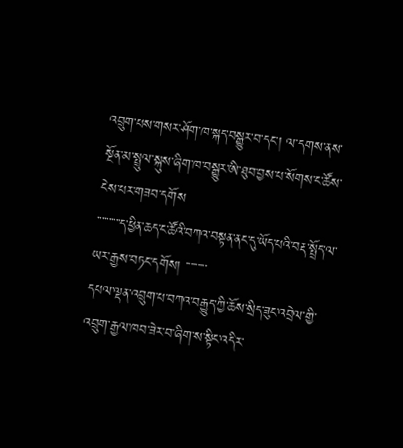འབྲུག་པས་གསར་ཤོག་ཁ་སྐད་བསྒྱུར་བ་དང་། ལ་དགས་ནས་སྔོན་མ་སྤྲུལ་སྐུས་ཞིག་ཁ་བསྒྱུར་ཨི་ཐུབ་བྱས་པ་སོགས་ང་ཚོས་ངེས་པར་གཟབ་དགོས
་་་་་་་་་་ད་ཕྱིན་ཆད་ང་ཚོའི་བཀའ་བསྟན་ནང་དུ་ཡོད་པའི་བརྡ་སྤྲོད་ལ་ཡར་རྒྱས་བཏང་དགོས། ་་་་་་་་་
དཔལ་ལྡན་འབྲུག་པ་བཀའ་བརྒྱུད་ཀྱི་ཆོས་སྲིད་ཟུང་འབྲེལ་གྱི་འབྲུག་རྒྱལ་ཁབ་ཟེར་བ་ཞིག་ས་སྟིང་འདིར་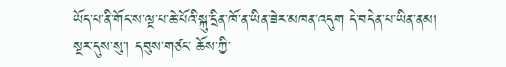ཡོད་པ་ནི་གོང་ས་ལྔ་པ་ཆེ་པོའི་སྐུ་དྲིན་ཁོ་ན་ཡིན་ཟེར་མཁན་འདུག དེ་བདེན་པ་ཡིན་ནམ།
སྔར་དུས་སུ་། དབུས་གཙང་ ཆོས་ཀྱི་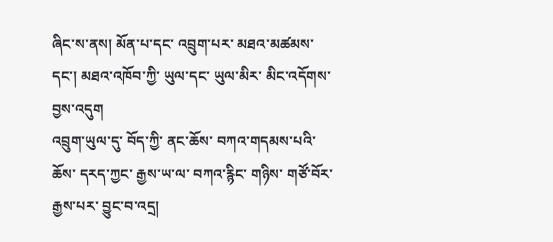ཞིང་ས་ནས། མོན་པ་དང་ འབྲུག་པར་ མཐའ་མཚམས་དང་། མཐའ་འཁོབ་ཀྱི་ ཡུལ་དང་ ཡུལ་མིར་ མིང་འདོགས་ བྱས་འདུག
འབྲུག་ཡུལ་དུ་ བོད་ཀྱི་ ནང་ཆོས་ བཀའ་གདམས་པའི་ ཆོས་ དརད་ཀྱང་ རྒྱས་ཡ་ལ་ བཀའ་རྙིང་ གཉིས་ གཙོ་བོར་ རྒྱས་པར་ བྱུང་བ་འདྲ།